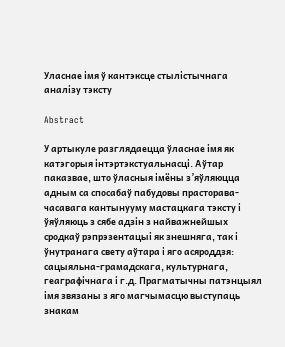Уласнае імя ў кантэксце стылістычнага аналізу тэксту

Abstract

У артыкуле разглядаецца ўласнае імя як катэгорыя інтэртэкстуальнасці. Аўтар паказвае, што ўласныя імёны з’яўляюцца адным са спосабаў пабудовы прасторава-часавага кантынууму мастацкага тэксту і ўяўляюць з сябе адзін з найважнейшых сродкаў рэпрэзентацыі як знешняга, так і ўнутранага свету аўтара і яго асяроддзя: сацыяльна-грамадскага, культурнага, геаграфічнага і г.д. Прагматычны патэнцыял імя звязаны з яго магчымасцю выступаць знакам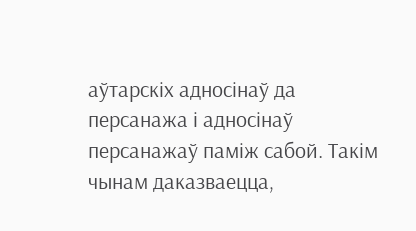аўтарскіх адносінаў да персанажа і адносінаў персанажаў паміж сабой. Такім чынам даказваецца,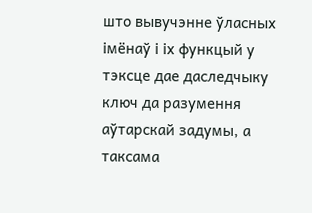што вывучэнне ўласных імёнаў і іх функцый у тэксце дае даследчыку ключ да разумення аўтарскай задумы, а таксама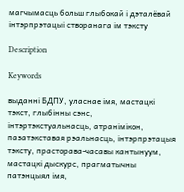магчымасць больш глыбокай і дэталёвай інтэрпрэтацыі створанага ім тэксту

Description

Keywords

выданні БДПУ, уласнае імя, мастацкі тэкст, глыбінны сэнс, інтэртэкстуальнасць, атранімікон, пазатэкставая рэальнасць, інтэрпрэтацыя тэксту, прасторава-часавы кантынуум, мастацкі дыскурс, прагматычны патэнцыял імя,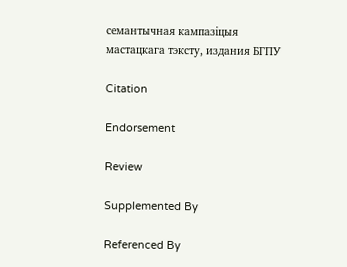семантычная кампазіцыя мастацкага тэксту, издания БГПУ

Citation

Endorsement

Review

Supplemented By

Referenced By